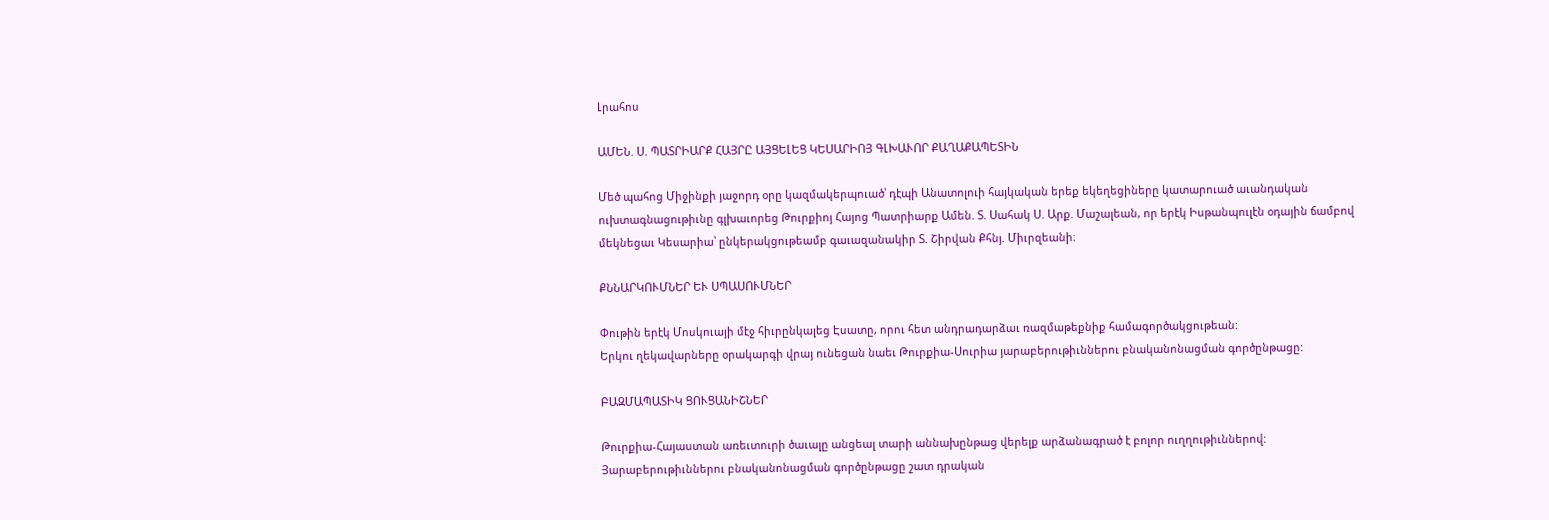Լրահոս

ԱՄԵՆ. Ս. ՊԱՏՐԻԱՐՔ ՀԱՅՐԸ ԱՅՑԵԼԵՑ ԿԵՍԱՐԻՈՅ ԳԼԽԱՒՈՐ ՔԱՂԱՔԱՊԵՏԻՆ

Մեծ պահոց Միջինքի յաջորդ օրը կազմակերպուած՝ դէպի Անատոլուի հայկական երեք եկեղեցիները կատարուած աւանդական ուխտագնացութիւնը գլխաւորեց Թուրքիոյ Հայոց Պատրիարք Ամեն. Տ. Սահակ Ս. Արք. Մաշալեան, որ երէկ Իսթանպուլէն օդային ճամբով մեկնեցաւ Կեսարիա՝ ընկերակցութեամբ գաւազանակիր Տ. Շիրվան Քհնյ. Միւրզեանի։

ՔՆՆԱՐԿՈՒՄՆԵՐ ԵՒ ՍՊԱՍՈՒՄՆԵՐ

Փութին երէկ Մոսկուայի մէջ հիւրընկալեց Էսատը, որու հետ անդրադարձաւ ռազմաթեքնիք համագործակցութեան:
Երկու ղեկավարները օրակարգի վրայ ունեցան նաեւ Թուրքիա-Սուրիա յարաբերութիւններու բնականոնացման գործընթացը:

ԲԱԶՄԱՊԱՏԻԿ ՑՈՒՑԱՆԻՇՆԵՐ

Թուրքիա-Հայաստան առեւտուրի ծաւալը անցեալ տարի աննախընթաց վերելք արձանագրած է բոլոր ուղղութիւններով:
Յարաբերութիւններու բնականոնացման գործընթացը շատ դրական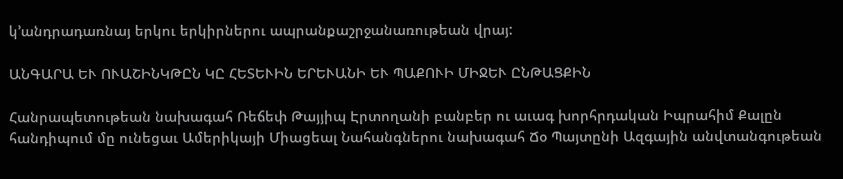կ՚անդրադառնայ երկու երկիրներու ապրանքաշրջանառութեան վրայ:

ԱՆԳԱՐԱ ԵՒ ՈՒԱՇԻՆԿԹԸՆ ԿԸ ՀԵՏԵՒԻՆ ԵՐԵՒԱՆԻ ԵՒ ՊԱՔՈՒԻ ՄԻՋԵՒ ԸՆԹԱՑՔԻՆ

Հանրապետութեան նախագահ Ռեճեփ Թայյիպ Էրտողանի բանբեր ու աւագ խորհրդական Իպրահիմ Քալըն հանդիպում մը ունեցաւ Ամերիկայի Միացեալ Նահանգներու նախագահ Ճօ Պայտընի Ազգային անվտանգութեան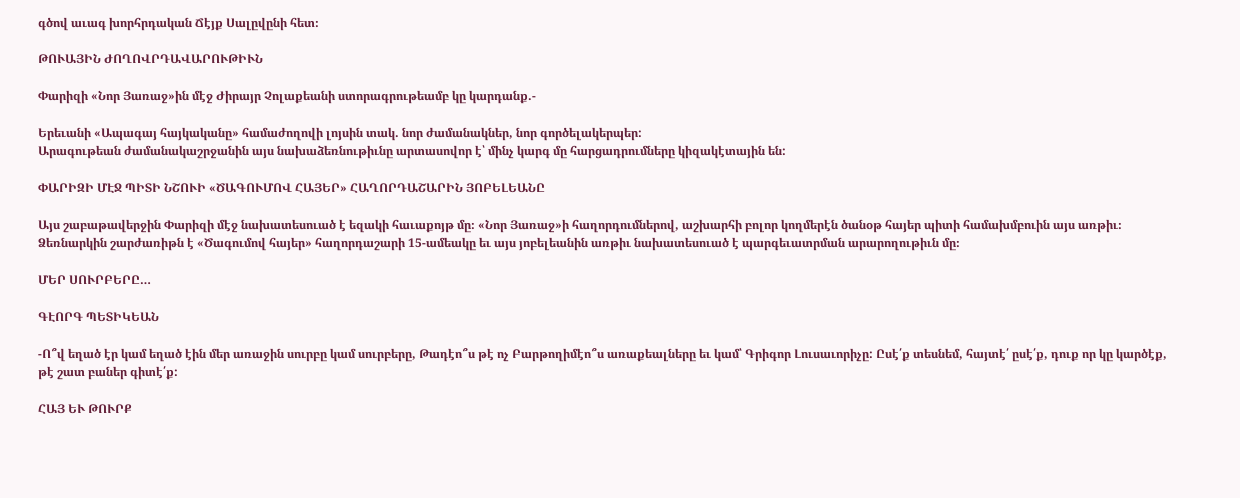գծով աւագ խորհրդական Ճէյք Սալըվընի հետ։

ԹՈՒԱՅԻՆ ԺՈՂՈՎՐԴԱՎԱՐՈՒԹԻՒՆ

Փարիզի «Նոր Յառաջ»ին մէջ Ժիրայր Չոլաքեանի ստորագրութեամբ կը կարդանք.-

Երեւանի «Ապագայ հայկականը» համաժողովի լոյսին տակ. նոր ժամանակներ, նոր գործելակերպեր:
Արագութեան ժամանակաշրջանին այս նախաձեռնութիւնը արտասովոր է՝ մինչ կարգ մը հարցադրումները կիզակէտային են:

ՓԱՐԻԶԻ ՄԷՋ ՊԻՏԻ ՆՇՈՒԻ «ԾԱԳՈՒՄՈՎ ՀԱՅԵՐ» ՀԱՂՈՐԴԱՇԱՐԻՆ ՅՈԲԵԼԵԱՆԸ

Այս շաբաթավերջին Փարիզի մէջ նախատեսուած է եզակի հաւաքոյթ մը։ «Նոր Յառաջ»ի հաղորդումներով, աշխարհի բոլոր կողմերէն ծանօթ հայեր պիտի համախմբուին այս առթիւ։ Ձեռնարկին շարժառիթն է «Ծագումով հայեր» հաղորդաշարի 15-ամեակը եւ այս յոբելեանին առթիւ նախատեսուած է պարգեւատրման արարողութիւն մը։

ՄԵՐ ՍՈՒՐԲԵՐԸ…

ԳԷՈՐԳ ՊԵՏԻԿԵԱՆ

-Ո՞վ եղած էր կամ եղած էին մեր առաջին սուրբը կամ սուրբերը, Թադէո՞ս թէ ոչ Բարթողիմէո՞ս առաքեալները եւ կամ՝ Գրիգոր Լուսաւորիչը: Ըսէ՛ք տեսնեմ, հայտէ՛ ըսէ՛ք, դուք որ կը կարծէք, թէ շատ բաներ գիտէ՛ք:

ՀԱՅ ԵՒ ԹՈՒՐՔ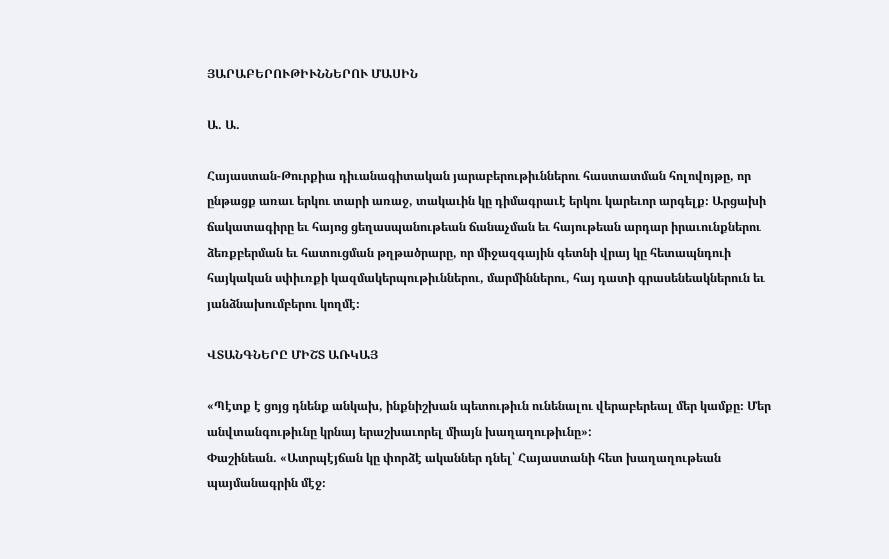ՅԱՐԱԲԵՐՈՒԹԻՒՆՆԵՐՈՒ ՄԱՍԻՆ

Ա. Ա.

Հայաստան-Թուրքիա դիւանագիտական յարաբերութիւններու հաստատման հոլովոյթը, որ ընթացք առաւ երկու տարի առաջ, տակաւին կը դիմագրաւէ երկու կարեւոր արգելք։ Արցախի ճակատագիրը եւ հայոց ցեղասպանութեան ճանաչման եւ հայութեան արդար իրաւունքներու ձեռքբերման եւ հատուցման թղթածրարը, որ միջազգային գետնի վրայ կը հետապնդուի հայկական սփիւռքի կազմակերպութիւններու, մարմիններու, հայ դատի գրասենեակներուն եւ յանձնախումբերու կողմէ։

ՎՏԱՆԳՆԵՐԸ ՄԻՇՏ ԱՌԿԱՅ

«Պէտք է ցոյց դնենք անկախ, ինքնիշխան պետութիւն ունենալու վերաբերեալ մեր կամքը։ Մեր անվտանգութիւնը կրնայ երաշխաւորել միայն խաղաղութիւնը»:
Փաշինեան. «Ատրպէյճան կը փորձէ ականներ դնել՝ Հայաստանի հետ խաղաղութեան պայմանագրին մէջ։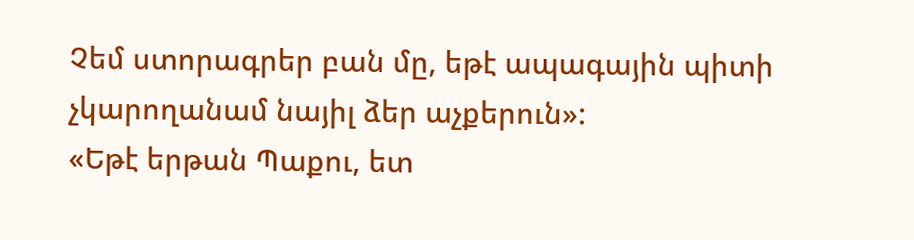Չեմ ստորագրեր բան մը, եթէ ապագային պիտի չկարողանամ նայիլ ձեր աչքերուն»:
«Եթէ երթան Պաքու, ետ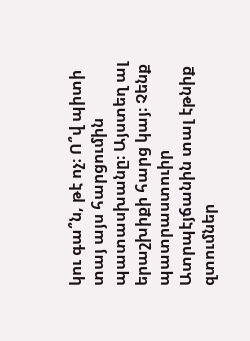կու գա՞ն, թէ ոչ։ Ո՞վ պիտի տայ այս հարցումին պատասխանը։ Այստեղ ալ երաշխիքի հարց կայ։ Չենք պատրաստուիր Ատրպէյճանին տալ էթնիք զտումներ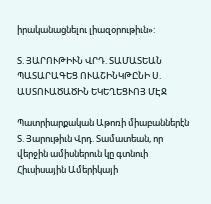իրականացնելու լիազօրութիւն»:

Տ. ՅԱՐՈՒԹԻՒՆ ՎՐԴ. ՏԱՄԱՏԵԱՆ ՊԱՏԱՐԱԳԵՑ ՈՒԱՇԻՆԿԹԸՆԻ Ս. ԱՍՏՈՒԱԾԱԾԻՆ ԵԿԵՂԵՑՒՈՅ ՄԷՋ

Պատրիարքական Աթոռի միաբաններէն Տ. Յարութիւն Վրդ. Տամատեան, որ վերջին ամիսներուն կը գտնուի Հիւսիսային Ամերիկայի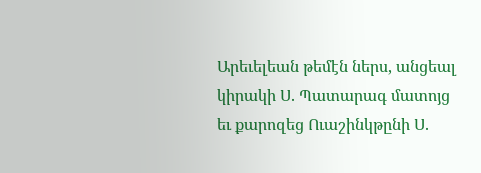Արեւելեան թեմէն ներս, անցեալ կիրակի Ս. Պատարագ մատոյց եւ քարոզեց Ուաշինկթընի Ս.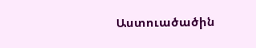Աստուածածին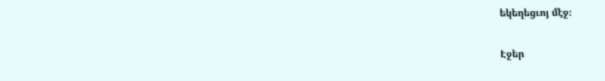եկեղեցւոյ մէջ։

Էջեր